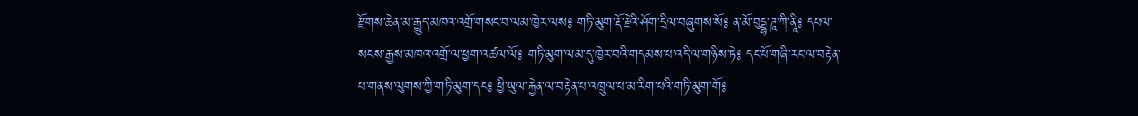རྫོགས་ཆེན་མ་རྒྱུད་མཁའ་འགྲོ་གསང་བ་ལམ་ཁྱེར་ལས༔ གཏི་མུག་རྡོ་རྗེའི་ཤོག་དྲིལ་བཞུགས་སོ༔ ན་མོ་བུདྡྷ་ཌཱ་ཀི་ནཱི༔ དཔལ་སངས་རྒྱས་མཁའ་འགྲོ་ལ་ཕྱག་འཚལ་ལོ༔ གཏི་མུག་ལམ་དུ་ཁྱེར་བའི་གདམས་པ་འདི་ལ་གཉིས་ཏེ༔ དང་པོ་གཞི་རང་ལ་བརྟེན་པ་གནས་ལུགས་ཀྱི་གཏི་མུག་དང༔ ཕྱི་ཡུལ་རྐྱེན་ལ་བརྟེན་པ་འཁྲུལ་པ་མ་རིག་པའི་གཏི་མུག་གོ༔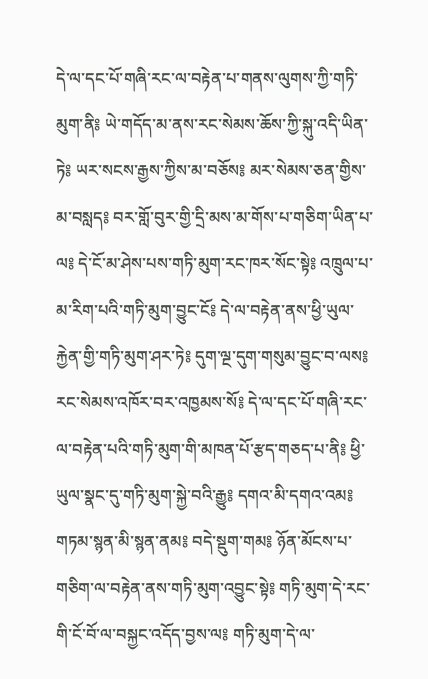དེ་ལ་དང་པོ་གཞི་རང་ལ་བརྟེན་པ་གནས་ལུགས་ཀྱི་གཏི་མུག་ནི༔ ཡེ་གདོད་མ་ནས་རང་སེམས་ཆོས་ཀྱི་སྐུ་འདི་ཡིན་ཏེ༔ ཡར་སངས་རྒྱས་ཀྱིས་མ་བཅོས༔ མར་སེམས་ཅན་གྱིས་མ་བསླད༔ བར་གློ་བུར་གྱི་དྲི་མས་མ་གོས་པ་གཅིག་ཡིན་པ་ལ༔ དེ་ངོ་མ་ཤེས་པས་གཏི་མུག་རང་ཁར་སོང་སྟེ༔ འཁྲུལ་པ་མ་རིག་པའི་གཏི་མུག་བྱུང་ངོ༔ དེ་ལ་བརྟེན་ནས་ཕྱི་ཡུལ་རྐྱེན་གྱི་གཏི་མུག་ཤར་ཏེ༔ དུག་ལྔ་དུག་གསུམ་བྱུང་བ་ལས༔ རང་སེམས་འཁོར་བར་འཁྱམས་སོ༔ དེ་ལ་དང་པོ་གཞི་རང་ལ་བརྟེན་པའི་གཏི་མུག་གི་མཁན་པོ་རྩད་གཅད་པ་ནི༔ ཕྱི་ཡུལ་སྣང་དུ་གཏི་མུག་སྐྱེ་བའི་རྒྱུ༔ དགའ་མི་དགའ་འམ༔ གཏམ་སྙན་མི་སྙན་ནམ༔ བདེ་སྡུག་གམ༔ ཉོན་མོངས་པ་གཅིག་ལ་བརྟེན་ནས་གཏི་མུག་འབྱུང་སྟེ༔ གཏི་མུག་དེ་རང་གི་ངོ་བོ་ལ་བསྐྱང་འདོད་བྱས་ལ༔ གཏི་མུག་དེ་ལ་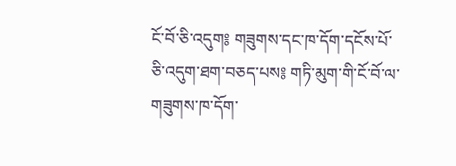ངོ་བོ་ཅི་འདུག༔ གཟུགས་དང་ཁ་དོག་དངོས་པོ་ཅི་འདུག་ཐག་བཅད་པས༔ གཏི་མུག་གི་ངོ་བོ་ལ་གཟུགས་ཁ་དོག་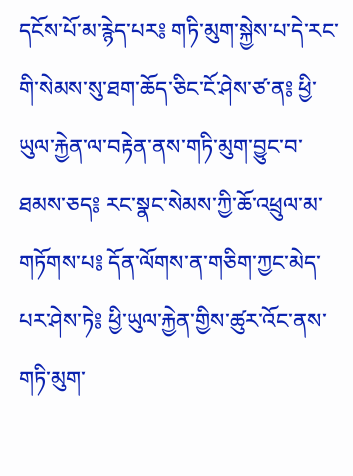དངོས་པོ་མ་རྙེད་པར༔ གཏི་མུག་སྐྱེས་པ་དེ་རང་གི་སེམས་སུ་ཐག་ཆོད་ཅིང་ངོ་ཤེས་ཙ་ན༔ ཕྱི་ཡུལ་རྐྱེན་ལ་བརྟེན་ནས་གཏི་མུག་བྱུང་བ་ཐམས་ཅད༔ རང་སྣང་སེམས་ཀྱི་ཆོ་འཕྲུལ་མ་གཏོགས་པ༔ དོན་ལོགས་ན་གཅིག་ཀྱང་མེད་པར་ཤེས་ཏེ༔ ཕྱི་ཡུལ་རྐྱེན་གྱིས་ཚུར་འོང་ནས་གཏི་མུག་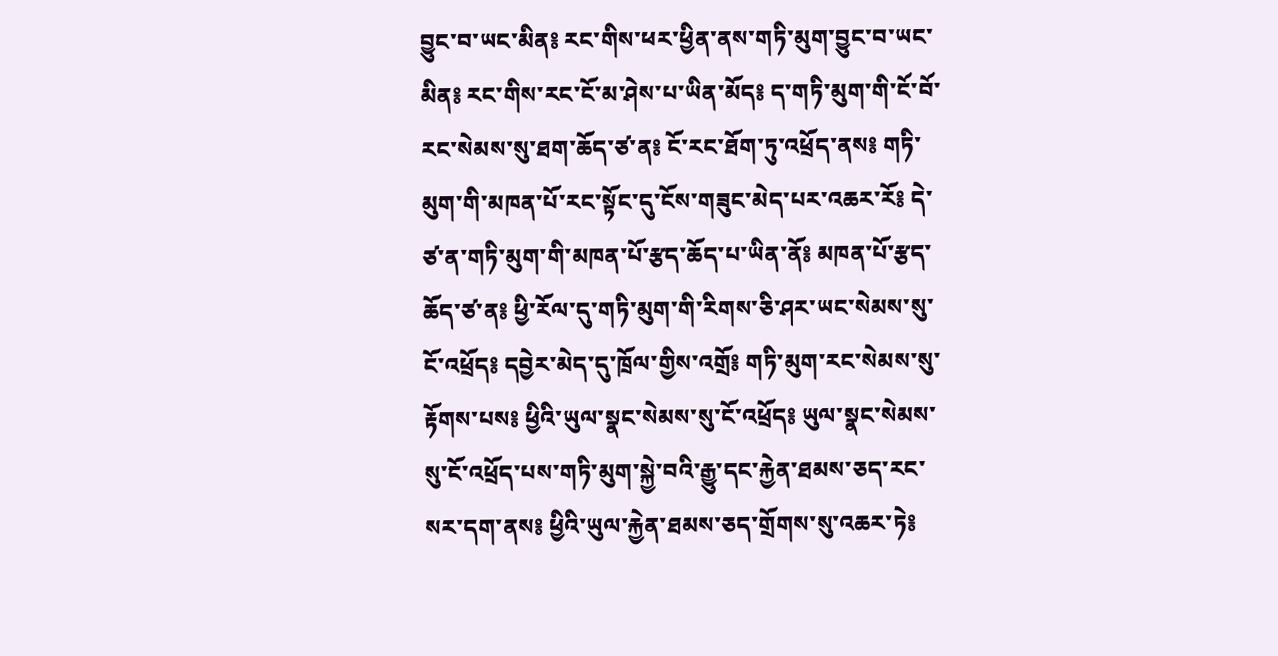བྱུང་བ་ཡང་མིན༔ རང་གིས་ཕར་ཕྱིན་ནས་གཏི་མུག་བྱུང་བ་ཡང་མིན༔ རང་གིས་རང་ངོ་མ་ཤེས་པ་ཡིན་མོད༔ ད་གཏི་མུག་གི་ངོ་བོ་རང་སེམས་སུ་ཐག་ཆོད་ཙ་ན༔ ངོ་རང་ཐོག་ཏུ་འཕྲོད་ནས༔ གཏི་མུག་གི་མཁན་པོ་རང་སྟོང་དུ་ངོས་གཟུང་མེད་པར་འཆར་རོ༔ དེ་ཙ་ན་གཏི་མུག་གི་མཁན་པོ་རྩད་ཆོད་པ་ཡིན་ནོ༔ མཁན་པོ་རྩད་ཆོད་ཙ་ན༔ ཕྱི་རོལ་དུ་གཏི་མུག་གི་རིགས་ཅི་ཤར་ཡང་སེམས་སུ་ངོ་འཕྲོད༔ དབྱེར་མེད་དུ་ཁྲོལ་གྱིས་འགྲོ༔ གཏི་མུག་རང་སེམས་སུ་རྟོགས་པས༔ ཕྱིའི་ཡུལ་སྣང་སེམས་སུ་ངོ་འཕྲོད༔ ཡུལ་སྣང་སེམས་སུ་ངོ་འཕྲོད་པས་གཏི་མུག་སྐྱེ་བའི་རྒྱུ་དང་རྐྱེན་ཐམས་ཅད་རང་སར་དག་ནས༔ ཕྱིའི་ཡུལ་རྐྱེན་ཐམས་ཅད་གྲོགས་སུ་འཆར་ཏེ༔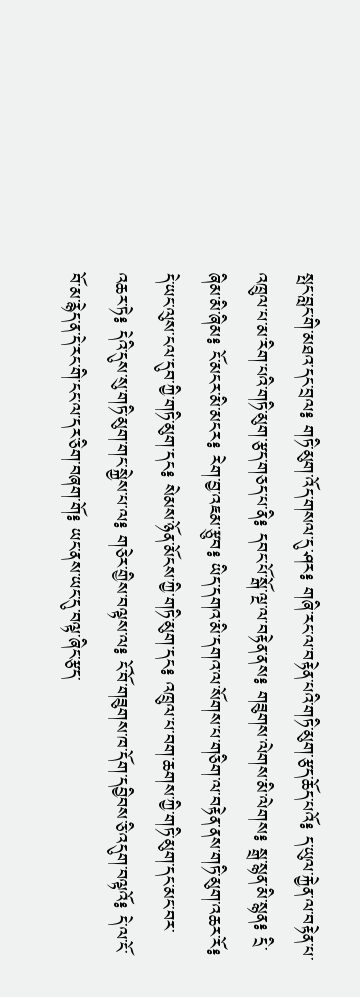སྤང་བླང་གི་མཐའ་དང་བྲལ༔ གཏི་མུག་འོད་གསལ་དུ་ཤར༔ གཞི་རང་ལ་བརྟེན་པའི་གཏི་མུག་རྩད་ཆོད་པའོ༔ ད་ཡུལ་རྐྱེན་ལ་བརྟེན་པ་འཁྲུལ་པ་མ་རིག་པའི་གཏི་མུག་རྩད་གཅད་པ་ནི༔ དབང་པོ་སྒོ་ལྔ་ལ་བརྟེན་ནས༔ གཟུགས་ལེགས་མི་ལེགས༔ སྒྲ་སྙན་མི་སྙན༔ དྲི་ཞིམ་མི་ཞིམ༔ ངོ་མངར་མི་མངར༔ རེག་བྱ་འཇམ་རྩུབ༔ ཡིད་དགའ་མི་དགའ་ལ་སོགས་པ་གཅིག་ལ་བརྟེན་ནས་གཏི་མུག་འཆར་རོ༔ དེ་ཡང་ལུས་ངལ་དུབ་ཀྱི་གཏི་མུག་དང༔ སེམས་ཉོན་མོངས་ཀྱི་གཏི་མུག་དང༔ འཁྲུལ་པ་བག་ཆགས་ཀྱི་གཏི་མུག་དང་མང་བར་འཆར་ཏེ༔ དེའི་དུས་སུ་གཏི་མུག་གང་སྐྱེས་པ་ལ༔ གཅེར་གྱིས་བལྟས་ལ༔ ངོ་བོ་གཟུགས་ཁ་དོག་དབྱིབས་ཅི་འདུག་བལྟའོ༔ དེ་ལ་ངོ་བོ་མ་རྙེད་ན་དེ་རང་གི་ངང་ལ་དར་ཅིག་བཞག་གོ༔ ཡང་ནས་ཡང་དུ་བལྟ་ཞིང་རྩད་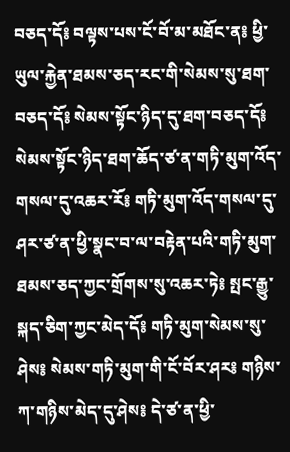བཅད་དོ༔ བལྟས་པས་ངོ་བོ་མ་མཐོང་ན༔ ཕྱི་ཡུལ་རྐྱེན་ཐམས་ཅད་རང་གི་སེམས་སུ་ཐག་བཅད་དོ༔ སེམས་སྟོང་ཉིད་དུ་ཐག་བཅད་དོ༔ སེམས་སྟོང་ཉིད་ཐག་ཆོད་ཙ་ན་གཏི་མུག་འོད་གསལ་དུ་འཆར་རོ༔ གཏི་མུག་འོད་གསལ་དུ་ཤར་ཙ་ན་ཕྱི་སྣང་བ་ལ་བརྟེན་པའི་གཏི་མུག་ཐམས་ཅད་ཀྱང་གྲོགས་སུ་འཆར་ཏེ༔ སྤང་རྒྱུ་སྐད་ཅིག་ཀྱང་མེད་དོ༔ གཏི་མུག་སེམས་སུ་ཤེས༔ སེམས་གཏི་མུག་གི་ངོ་བོར་ཤར༔ གཉིས་ཀ་གཉིས་མེད་དུ་ཤེས༔ དེ་ཙ་ན་ཕྱི་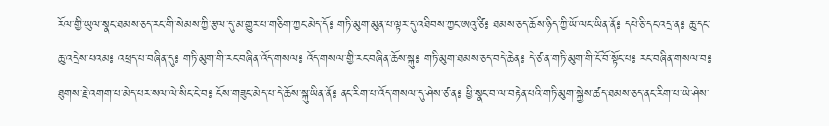རོལ་གྱི་ཡུལ་སྣང་ཐམས་ཅད་རང་གི་སེམས་ཀྱི་རྩལ་དུ་མ་གྱུར་པ་གཅིག་ཀྱང་མེད་དོ༔ གཏི་མུག་མུན་པ་ལྟར་དུ་འཐིབས་ཀྱང་ཨའུ་ཙི༔ ཐམས་ཅད་ཆོས་ཉིད་ཀྱི་ཡོ་ལང་ཡིན་ནོ༔ དཔེ་ཅི་དང་འདྲ་ན༔ ཆུ་དང་ཆུ་འདྲེས་པའམ༔ འཕྲད་པ་བཞིན་དུ༔ གཏི་མུག་གི་རང་བཞིན་འོད་གསལ༔ འོད་གསལ་གྱི་རང་བཞིན་ཆོས་སྐུ༔ གཏི་མུག་ཐམས་ཅད་བདེ་ཆེན༔ དེ་ཙ་ན་གཏི་མུག་གི་ངོ་བོ་སྟོང་པ༔ རང་བཞིན་གསལ་བ༔ ཐུགས་རྗེ་འགག་པ་མེད་པར་སལ་ལེ་སིང་ངེ་བ༔ ངོས་གཟུང་མེད་པ་དེ་ཆོས་སྐུ་ཡིན་ནོ༔ ནང་རིག་པ་འོད་གསལ་དུ་ཤེས་ཙ་ན༔ ཕྱི་སྣང་བ་ལ་བརྟེན་པའི་གཏི་མུག་སྐྱེས་ཚད་ཐམས་ཅད་ནང་རིག་པ་ཡེ་ཤེས་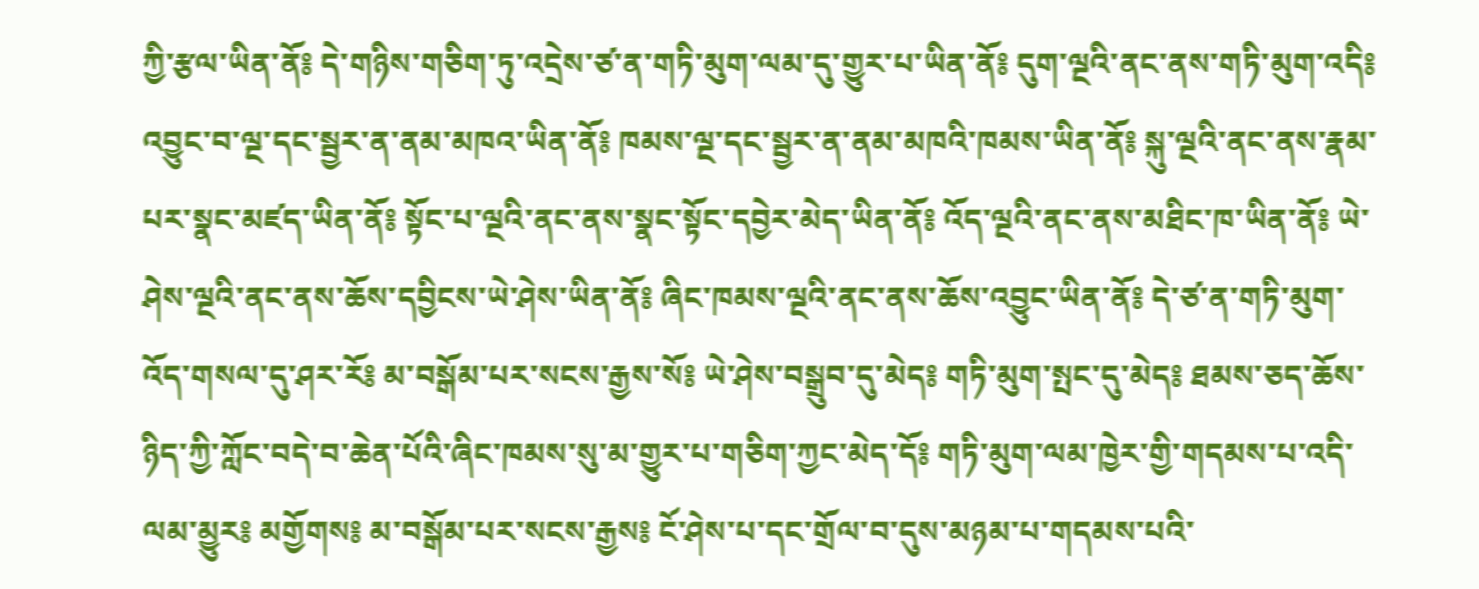ཀྱི་རྩལ་ཡིན་ནོ༔ དེ་གཉིས་གཅིག་ཏུ་འདྲེས་ཙ་ན་གཏི་མུག་ལམ་དུ་གྱུར་པ་ཡིན་ནོ༔ དུག་ལྔའི་ནང་ནས་གཏི་མུག་འདི༔ འབྱུང་བ་ལྔ་དང་སྦྱར་ན་ནམ་མཁའ་ཡིན་ནོ༔ ཁམས་ལྔ་དང་སྦྱར་ན་ནམ་མཁའི་ཁམས་ཡིན་ནོ༔ སྐུ་ལྔའི་ནང་ནས་རྣམ་པར་སྣང་མཛད་ཡིན་ནོ༔ སྟོང་པ་ལྔའི་ནང་ནས་སྣང་སྟོང་དབྱེར་མེད་ཡིན་ནོ༔ འོད་ལྔའི་ནང་ནས་མཐིང་ཁ་ཡིན་ནོ༔ ཡེ་ཤེས་ལྔའི་ནང་ནས་ཆོས་དབྱིངས་ཡེ་ཤེས་ཡིན་ནོ༔ ཞིང་ཁམས་ལྔའི་ནང་ནས་ཆོས་འབྱུང་ཡིན་ནོ༔ དེ་ཙ་ན་གཏི་མུག་འོད་གསལ་དུ་ཤར་རོ༔ མ་བསྒོམ་པར་སངས་རྒྱས་སོ༔ ཡེ་ཤེས་བསྒྲུབ་དུ་མེད༔ གཏི་མུག་སྤང་དུ་མེད༔ ཐམས་ཅད་ཆོས་ཉིད་ཀྱི་ཀློང་བདེ་བ་ཆེན་པོའི་ཞིང་ཁམས་སུ་མ་གྱུར་པ་གཅིག་ཀྱང་མེད་དོ༔ གཏི་མུག་ལམ་ཁྱེར་གྱི་གདམས་པ་འདི་ལམ་མྱུར༔ མགྱོགས༔ མ་བསྒོམ་པར་སངས་རྒྱས༔ ངོ་ཤེས་པ་དང་གྲོལ་བ་དུས་མཉམ་པ་གདམས་པའི་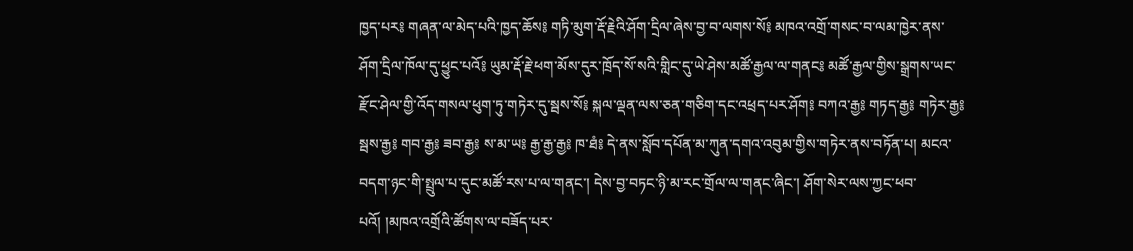ཁྱད་པར༔ གཞན་ལ་མེད་པའི་ཁྱད་ཆོས༔ གཏི་མུག་རྡོ་རྗེའི་ཤོག་དྲིལ་ཞེས་བྱ་བ་ལགས་སོ༔ མཁའ་འགྲོ་གསང་བ་ལམ་ཁྱེར་ནས་ཤོག་དྲིལ་ཁོལ་དུ་ཕྱུང་པའོ༔ ཡུམ་རྡོ་རྗེ་ཕག་མོས་དུར་ཁྲོད་སོ་སའི་གླིང་དུ་ཡེ་ཤེས་མཚོ་རྒྱལ་ལ་གནང༔ མཚོ་རྒྱལ་གྱིས་སྒྲགས་ཡང་རྫོང་ཤེལ་གྱི་འོད་གསལ་ཕུག་ཏུ་གཏེར་དུ་སྦས་སོ༔ སྐལ་ལྡན་ལས་ཅན་གཅིག་དང་འཕྲད་པར་ཤོག༔ བཀའ་རྒྱ༔ གཏད་རྒྱ༔ གཏེར་རྒྱ༔ སྦས་རྒྱ༔ གབ་རྒྱ༔ ཟབ་རྒྱ༔ ས་མ་ཡ༔ རྒྱ་རྒྱ་རྒྱ༔ ཁ་ཐཾ༔ དེ་ནས་སློབ་དཔོན་མ་ཀུན་དགའ་འབུམ་གྱིས་གཏེར་ནས་བཏོན་པ། མངའ་བདག་ཉང་གི་སྤྲུལ་པ་དུང་མཚོ་རས་པ་ལ་གནང་། དེས་བྱ་བཏང་ཉི་མ་རང་གྲོལ་ལ་གནང་ཞིང་། ཤོག་སེར་ལས་ཀྱང་ཕབ་པའོ། །མཁའ་འགྲོའི་ཚོགས་ལ་བཟོད་པར་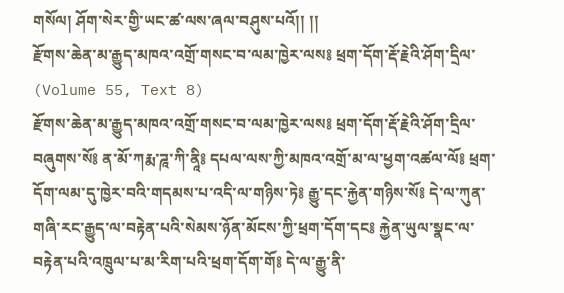གསོལ། ཤོག་སེར་གྱི་ཡང་ཚ་ལས་ཞལ་བཤུས་པའོ།། །།
རྫོགས་ཆེན་མ་རྒྱུད་མཁའ་འགྲོ་གསང་བ་ལམ་ཁྱེར་ལས༔ ཕྲག་དོག་རྡོ་རྗེའི་ཤོག་དྲིལ་ (Volume 55, Text 8)
རྫོགས་ཆེན་མ་རྒྱུད་མཁའ་འགྲོ་གསང་བ་ལམ་ཁྱེར་ལས༔ ཕྲག་དོག་རྡོ་རྗེའི་ཤོག་དྲིལ་བཞུགས་སོ༔ ན་མོ་ཀརྨ་ཌཱ་ཀི་ནཱི༔ དཔལ་ལས་ཀྱི་མཁའ་འགྲོ་མ་ལ་ཕྱག་འཚལ་ལོ༔ ཕྲག་དོག་ལམ་དུ་ཁྱེར་བའི་གདམས་པ་འདི་ལ་གཉིས་ཏེ༔ རྒྱུ་དང་རྐྱེན་གཉིས་སོ༔ དེ་ལ་ཀུན་གཞི་རང་རྒྱུད་ལ་བརྟེན་པའི་སེམས་ཉོན་མོངས་ཀྱི་ཕྲག་དོག་དང༔ རྐྱེན་ཡུལ་སྣང་ལ་བརྟེན་པའི་འཁྲུལ་པ་མ་རིག་པའི་ཕྲག་དོག་གོ༔ དེ་ལ་རྒྱུ་ནི་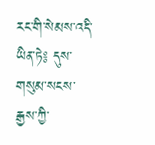རང་གི་སེམས་འདི་ཡིན་ཏེ༔ དུས་གསུམ་སངས་རྒྱས་ཀྱི་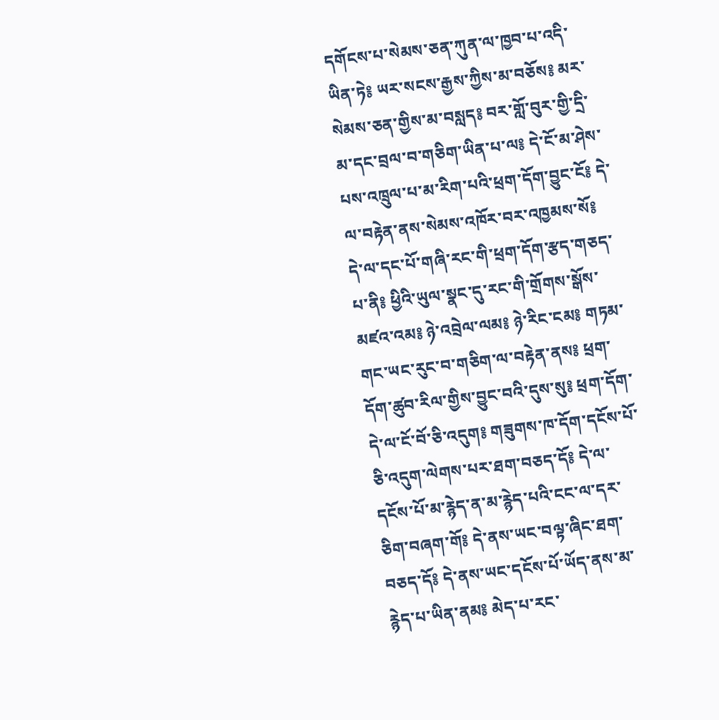དགོངས་པ་སེམས་ཅན་ཀུན་ལ་ཁྱབ་པ་འདི་ཡིན་ཏེ༔ ཡར་སངས་རྒྱས་ཀྱིས་མ་བཅོས༔ མར་སེམས་ཅན་གྱིས་མ་བསླད༔ བར་གློ་བུར་གྱི་དྲི་མ་དང་བྲལ་བ་གཅིག་ཡིན་པ་ལ༔ དེ་ངོ་མ་ཤེས་པས་འཁྲུལ་པ་མ་རིག་པའི་ཕྲག་དོག་བྱུང་ངོ༔ དེ་ལ་བརྟེན་ནས་སེམས་འཁོར་བར་འཁྱམས་སོ༔ དེ་ལ་དང་པོ་གཞི་རང་གི་ཕྲག་དོག་རྩད་གཅད་པ་ནི༔ ཕྱིའི་ཡུལ་སྣང་དུ་རང་གི་གྲོགས་སྒོས་མཛའ་འམ༔ ཉེ་འབྲེལ་ལམ༔ ཉེ་རིང་ངམ༔ གཏམ་གང་ཡང་རུང་བ་གཅིག་ལ་བརྟེན་ནས༔ ཕྲག་དོག་ཚུབ་རིལ་གྱིས་བྱུང་བའི་དུས་སུ༔ ཕྲག་དོག་དེ་ལ་ངོ་བོ་ཅི་འདུག༔ གཟུགས་ཁ་དོག་དངོས་པོ་ཅི་འདུག་ལེགས་པར་ཐག་བཅད་དོ༔ དེ་ལ་དངོས་པོ་མ་རྙེད་ན་མ་རྙེད་པའི་ངང་ལ་དར་ཅིག་བཞག་གོ༔ དེ་ནས་ཡང་བལྟ་ཞིང་ཐག་བཅད་དོ༔ དེ་ནས་ཡང་དངོས་པོ་ཡོད་ནས་མ་རྙེད་པ་ཡིན་ནམ༔ མེད་པ་རང་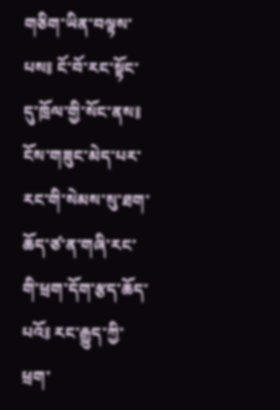གཅིག་ཡིན་བལྟས་པས༔ ངོ་བོ་རང་སྟོང་དུ་ཁྲོལ་གྱི་སོང་ནས༔ ངོས་གཟུང་མེད་པར་རང་གི་སེམས་སུ་ཐག་ཆོད་ཙ་ན་གཞི་རང་གི་ཕྲག་དོག་རྩད་ཆོད་པའོ༔ རང་རྒྱུད་ཀྱི་ཕྲག་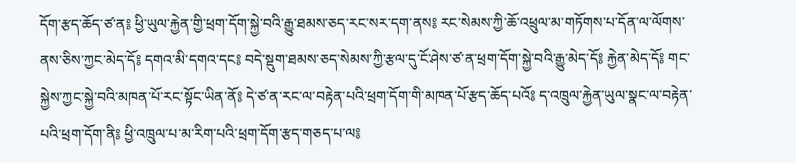དོག་རྩད་ཆོད་ཙ་ན༔ ཕྱི་ཡུལ་རྐྱེན་གྱི་ཕྲག་དོག་སྐྱེ་བའི་རྒྱུ་ཐམས་ཅད་རང་སར་དག་ནས༔ རང་སེམས་ཀྱི་ཆོ་འཕྲུལ་མ་གཏོགས་པ་དོན་ལ་ལོགས་ནས་ཅིས་ཀྱང་མེད་དོ༔ དགའ་མི་དགའ་དང༔ བདེ་སྡུག་ཐམས་ཅད་སེམས་ཀྱི་རྩལ་དུ་ངོ་ཤེས་ཙ་ན་ཕྲག་དོག་སྐྱེ་བའི་རྒྱུ་མེད་དོ༔ རྐྱེན་མེད་དོ༔ གང་སྐྱེས་ཀྱང་སྐྱེ་བའི་མཁན་པོ་རང་སྟོང་ཡིན་ནོ༔ དེ་ཙ་ན་རང་ལ་བརྟེན་པའི་ཕྲག་དོག་གི་མཁན་པོ་རྩད་ཆོད་པའོ༔ ད་འཁྲུལ་རྐྱེན་ཡུལ་སྣང་ལ་བརྟེན་པའི་ཕྲག་དོག་ནི༔ ཕྱི་འཁྲུལ་པ་མ་རིག་པའི་ཕྲག་དོག་རྩད་གཅད་པ་ལ༔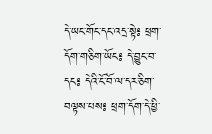དེ་ཡང་གོང་དང་འདྲ་སྟེ༔ ཕྲག་དོག་གཅིག་ཡོང༔ དེ་བྱུང་བ་དང༔ དེའི་ངོ་བོ་ལ་དར་ཅིག་བལྟས་པས༔ ཕྲག་དོག་དེ་ཕྱི་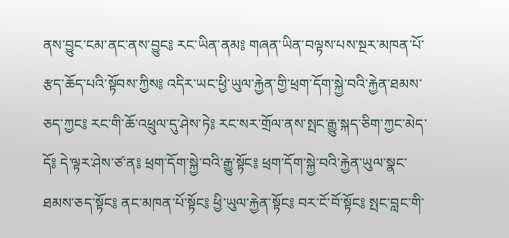ནས་བྱུང་ངམ་ནང་ནས་བྱུང༔ རང་ཡིན་ནམ༔ གཞན་ཡིན་བལྟས་པས་སྔར་མཁན་པོ་རྩད་ཆོད་པའི་སྟོབས་ཀྱིས༔ འདིར་ཡང་ཕྱི་ཡུལ་རྐྱེན་གྱི་ཕྲག་དོག་སྐྱེ་བའི་རྐྱེན་ཐམས་ཅད་ཀྱང༔ རང་གི་ཆོ་འཕྲུལ་དུ་ཤེས་ཏེ༔ རང་སར་གྲོལ་ནས་སྤང་རྒྱུ་སྐད་ཅིག་ཀྱང་མེད་དོ༔ དེ་ལྟར་ཤེས་ཙ་ན༔ ཕྲག་དོག་སྐྱེ་བའི་རྒྱུ་སྟོང༔ ཕྲག་དོག་སྐྱེ་བའི་རྐྱེན་ཡུལ་སྣང་ཐམས་ཅད་སྟོང༔ ནང་མཁན་པོ་སྟོང༔ ཕྱི་ཡུལ་རྐྱེན་སྟོང༔ བར་ངོ་བོ་སྟོང༔ སྤང་བླང་གི་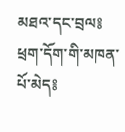མཐའ་དང་བྲལ༔ ཕྲག་དོག་གི་མཁན་པོ་མེད༔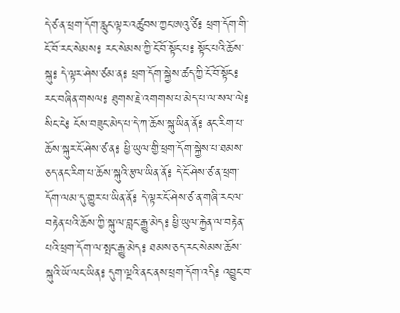དེ་ཙ་ན་ཕྲག་དོག་རླུང་ལྟར་འཚུབས་ཀྱང་ཨའུ་ཙི༔ ཕྲག་དོག་གི་ངོ་བོ་རང་སེམས༔ རང་སེམས་ཀྱི་ངོ་བོ་སྟོང་པ༔ སྟོང་པའི་ཆོས་སྐུ༔ དེ་ལྟར་ཤེས་ཙམ་ན༔ ཕྲག་དོག་སྐྱེས་ཚད་ཀྱི་ངོ་བོ་སྟོང༔ རང་བཞིན་གསལ༔ ཐུགས་རྗེ་འགགས་པ་མེད་པ་ལ་སལ་ལེ༔ སིང་ངེ༔ ངོས་བཟུང་མེད་པ་དེ་ཀ་ཆོས་སྐུ་ཡིན་ནོ༔ ནང་རིག་པ་ཆོས་སྐུར་ངོ་ཤེས་ཙ་ན༔ ཕྱི་ཡུལ་གྱི་ཕྲག་དོག་སྐྱེས་པ་ཐམས་ཅད་ནང་རིག་པ་ཆོས་སྐུའི་རྩལ་ཡིན་ནོ༔ དེ་ངོ་ཤེས་ཙ་ན་ཕྲག་དོག་ལམ་དུ་གྱུར་པ་ཡིན་ནོ༔ དེ་ལྟར་ངོ་ཤེས་ཙ་ན་གཞི་རང་ལ་བརྟེན་པའི་ཆོས་ཀྱི་སྐུ་ལ་བླང་རྒྱུ་མེད༔ ཕྱི་ཡུལ་རྐྱེན་ལ་བརྟེན་པའི་ཕྲག་དོག་ལ་སྤང་རྒྱུ་མེད༔ ཐམས་ཅད་རང་སེམས་ཆོས་སྐུའི་ཡོ་ལང་ཡིན༔ དུག་ལྔའི་ནང་ནས་ཕྲག་དོག་འདི༔ འབྱུང་བ་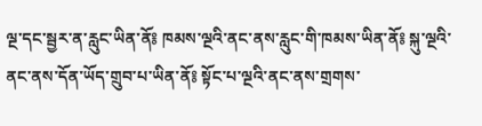ལྔ་དང་སྦྱར་ན་རླུང་ཡིན་ནོ༔ ཁམས་ལྔའི་ནང་ནས་རླུང་གི་ཁམས་ཡིན་ནོ༔ སྐུ་ལྔའི་ནང་ནས་དོན་ཡོད་གྲུབ་པ་ཡིན་ནོ༔ སྟོང་པ་ལྔའི་ནང་ནས་གྲགས་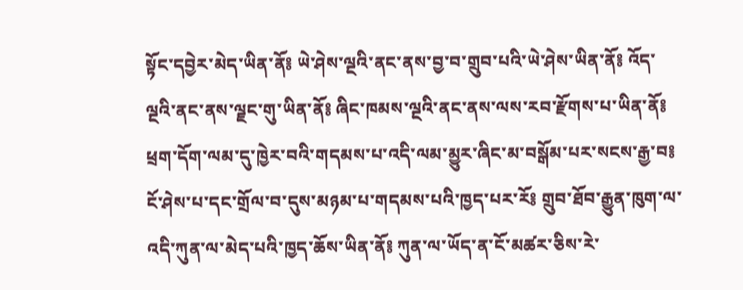སྟོང་དབྱེར་མེད་ཡིན་ནོ༔ ཡེ་ཤེས་ལྔའི་ནང་ནས་བྱ་བ་གྲུབ་པའི་ཡེ་ཤེས་ཡིན་ནོ༔ འོད་ལྔའི་ནང་ནས་ལྗང་གུ་ཡིན་ནོ༔ ཞིང་ཁམས་ལྔའི་ནང་ནས་ལས་རབ་རྫོགས་པ་ཡིན་ནོ༔ ཕྲག་དོག་ལམ་དུ་ཁྱེར་བའི་གདམས་པ་འདི་ལམ་མྱུར་ཞིང་མ་བསྒོམ་པར་སངས་རྒྱ་བ༔ ངོ་ཤེས་པ་དང་གྲོལ་བ་དུས་མཉམ་པ་གདམས་པའི་ཁྱད་པར་རོ༔ གྲུབ་ཐོབ་རྒྱུན་ཁུག་ལ་འདི་ཀུན་ལ་མེད་པའི་ཁྱད་ཆོས་ཡིན་ནོ༔ ཀུན་ལ་ཡོད་ན་ངོ་མཚར་ཅིས་རེ་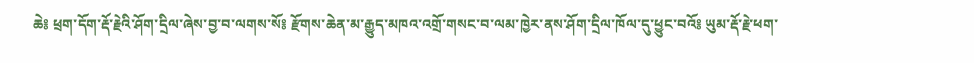ཆེ༔ ཕྲག་དོག་རྡོ་རྗེའི་ཤོག་དྲིལ་ཞེས་བྱ་བ་ལགས་སོ༔ རྫོགས་ཆེན་མ་རྒྱུད་མཁའ་འགྲོ་གསང་བ་ལམ་ཁྱེར་ནས་ཤོག་དྲིལ་ཁོལ་དུ་ཕྱུང་བའོ༔ ཡུམ་རྡོ་རྗེ་ཕག་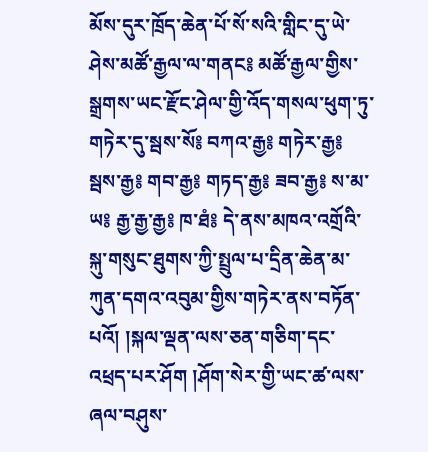མོས་དུར་ཁྲོད་ཆེན་པོ་སོ་སའི་གླིང་དུ་ཡེ་ཤེས་མཚོ་རྒྱལ་ལ་གནང༔ མཚོ་རྒྱལ་གྱིས་སྒྲགས་ཡང་རྫོང་ཤེལ་གྱི་འོད་གསལ་ཕུག་ཏུ་གཏེར་དུ་སྦས་སོ༔ བཀའ་རྒྱ༔ གཏེར་རྒྱ༔ སྦས་རྒྱ༔ གབ་རྒྱ༔ གཏད་རྒྱ༔ ཟབ་རྒྱ༔ ས་མ་ཡ༔ རྒྱ་རྒྱ་རྒྱ༔ ཁ་ཐཾ༔ དེ་ནས་མཁའ་འགྲོའི་སྐུ་གསུང་ཐུགས་ཀྱི་སྤྲུལ་པ་དྲིན་ཆེན་མ་ཀུན་དགའ་འབུམ་གྱིས་གཏེར་ནས་བཏོན་པའོ། །སྐལ་ལྡན་ལས་ཅན་གཅིག་དང་འཕྲད་པར་ཤོག །ཤོག་སེར་གྱི་ཡང་ཚ་ལས་ཞལ་བཤུས་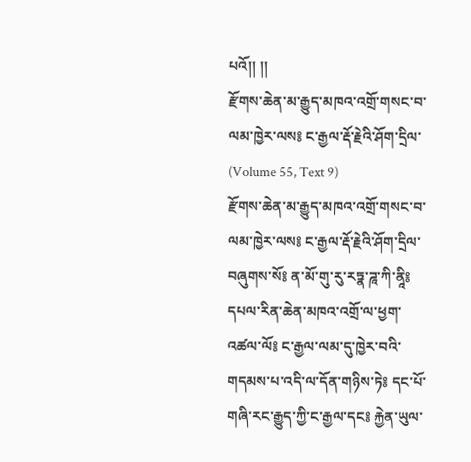པའོ།། །།
རྫོགས་ཆེན་མ་རྒྱུད་མཁའ་འགྲོ་གསང་བ་ལམ་ཁྱེར་ལས༔ ང་རྒྱལ་རྡོ་རྗེའི་ཤོག་དྲིལ་ (Volume 55, Text 9)
རྫོགས་ཆེན་མ་རྒྱུད་མཁའ་འགྲོ་གསང་བ་ལམ་ཁྱེར་ལས༔ ང་རྒྱལ་རྡོ་རྗེའི་ཤོག་དྲིལ་བཞུགས་སོ༔ ན་མོ་གུ་རུ་རཏྣ་ཌཱ་ཀི་ནཱི༔ དཔལ་རིན་ཆེན་མཁའ་འགྲོ་ལ་ཕྱག་འཚལ་ལོ༔ ང་རྒྱལ་ལམ་དུ་ཁྱེར་བའི་གདམས་པ་འདི་ལ་དོན་གཉིས་ཏེ༔ དང་པོ་གཞི་རང་རྒྱུད་ཀྱི་ང་རྒྱལ་དང༔ རྐྱེན་ཡུལ་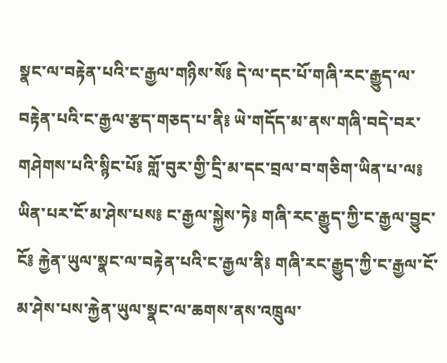སྣང་ལ་བརྟེན་པའི་ང་རྒྱལ་གཉིས་སོ༔ དེ་ལ་དང་པོ་གཞི་རང་རྒྱུད་ལ་བརྟེན་པའི་ང་རྒྱལ་རྩད་གཅད་པ་ནི༔ ཡེ་གདོད་མ་ནས་གཞི་བདེ་བར་གཤེགས་པའི་སྙིང་པོ༔ གློ་བུར་གྱི་དྲི་མ་དང་བྲལ་བ་གཅིག་ཡིན་པ་ལ༔ ཡིན་པར་ངོ་མ་ཤེས་པས༔ ང་རྒྱལ་སྐྱེས་ཏེ༔ གཞི་རང་རྒྱུད་ཀྱི་ང་རྒྱལ་བྱུང་ངོ༔ རྐྱེན་ཡུལ་སྣང་ལ་བརྟེན་པའི་ང་རྒྱལ་ནི༔ གཞི་རང་རྒྱུད་ཀྱི་ང་རྒྱལ་ངོ་མ་ཤེས་པས་རྐྱེན་ཡུལ་སྣང་ལ་ཆགས་ནས་འཁྲུལ་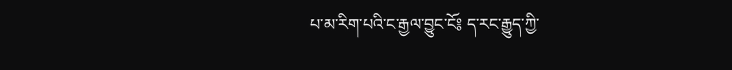པ་མ་རིག་པའི་ང་རྒྱལ་བྱུང་ངོ༔ ད་རང་རྒྱུད་ཀྱི་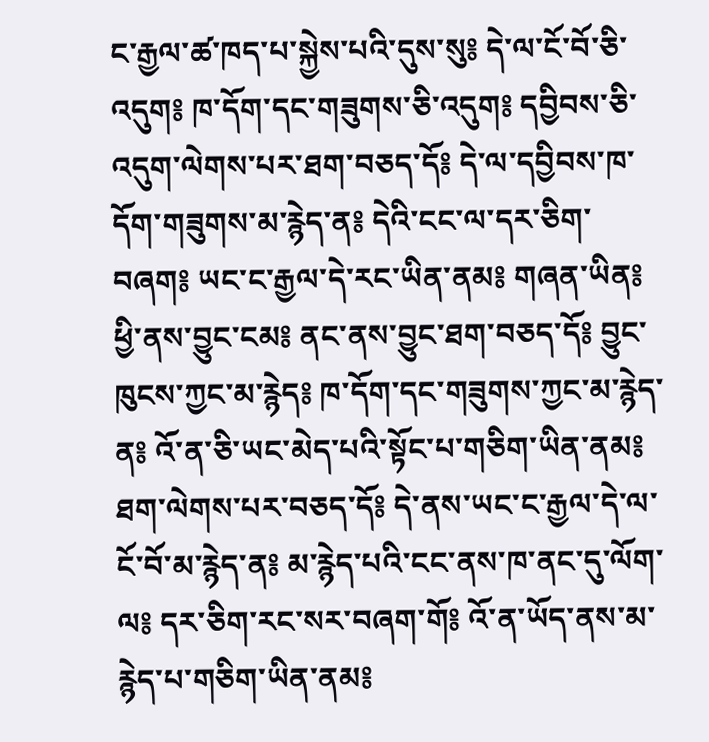ང་རྒྱལ་ཚ་ཁད་པ་སྐྱེས་པའི་དུས་སུ༔ དེ་ལ་ངོ་བོ་ཅི་འདུག༔ ཁ་དོག་དང་གཟུགས་ཅི་འདུག༔ དབྱིབས་ཅི་འདུག་ལེགས་པར་ཐག་བཅད་དོ༔ དེ་ལ་དབྱིབས་ཁ་དོག་གཟུགས་མ་རྙེད་ན༔ དེའི་ངང་ལ་དར་ཅིག་བཞག༔ ཡང་ང་རྒྱལ་དེ་རང་ཡིན་ནམ༔ གཞན་ཡིན༔ ཕྱི་ནས་བྱུང་ངམ༔ ནང་ནས་བྱུང་ཐག་བཅད་དོ༔ བྱུང་ཁུངས་ཀྱང་མ་རྙེད༔ ཁ་དོག་དང་གཟུགས་ཀྱང་མ་རྙེད་ན༔ འོ་ན་ཅི་ཡང་མེད་པའི་སྟོང་པ་གཅིག་ཡིན་ནམ༔ ཐག་ལེགས་པར་བཅད་དོ༔ དེ་ནས་ཡང་ང་རྒྱལ་དེ་ལ་ངོ་བོ་མ་རྙེད་ན༔ མ་རྙེད་པའི་ངང་ནས་ཁ་ནང་དུ་ལོག་ལ༔ དར་ཅིག་རང་སར་བཞག་གོ༔ འོ་ན་ཡོད་ནས་མ་རྙེད་པ་གཅིག་ཡིན་ནམ༔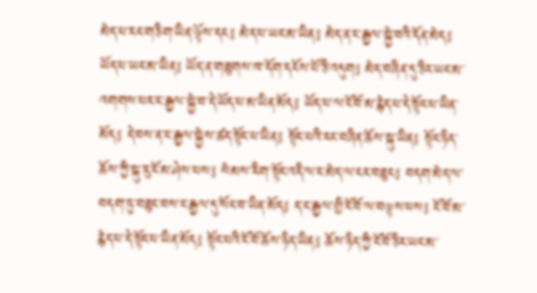མེད་པ་རང་གཅིག་ཡིན་ལྟོས་དང༔ མེད་པ་ཡང་མ་ཡིན༔ མེད་ན་ང་རྒྱལ་སྐྱེ་བའི་དོན་མེད༔ ཡོད་པ་ཡང་མ་ཡིན༔ ཡོད་ན་གཟུགས་ཁ་དོག་དངོས་པོ་ཅི་འདུག༔ མེད་བཞིན་དུ་ཅིར་ཡང་མ་འགགས་པར་ང་རྒྱལ་སྐྱེ་བ་དེ་ཡོད་པ་མ་ཡིན་མོད༔ ཡོད་པ་ལ་ངོ་བོ་མ་རྙེད་པ་དེ་སྟོང་པ་ཡིན་མོད༔ དེ་བས་ན་ང་རྒྱལ་སྐྱེས་ཚད་སྟོང་པ་ཡིན༔ སྟོང་པའི་རང་བཞིན་ཆོས་སྐུ་ཡིན༔ སྟོང་ཉིད་ཆོས་ཀྱི་སྐུ་རུ་ངོ་མ་ཤེས་པས༔ སེམས་རིག་སྟོང་འདི་ལ་ང་མེད་ལ་ངར་བཟུང༔ བདག་མེད་ལ་བདག་ཏུ་བཟུང་བས་ང་རྒྱལ་དུ་སོང་བ་ཡིན་མོད༔ ད་ང་རྒྱལ་གྱི་ངོ་བོ་ལ་བལྟས་པས༔ ངོ་བོ་མ་རྙེད་པ་དེ་སྟོང་པ་ཡིན་མོད༔ སྟོང་པའི་ངོ་བོ་ཆོས་ཉིད་ཡིན༔ ཆོས་ཉིད་ཀྱི་ངོ་བོ་ཅིར་ཡང་མ་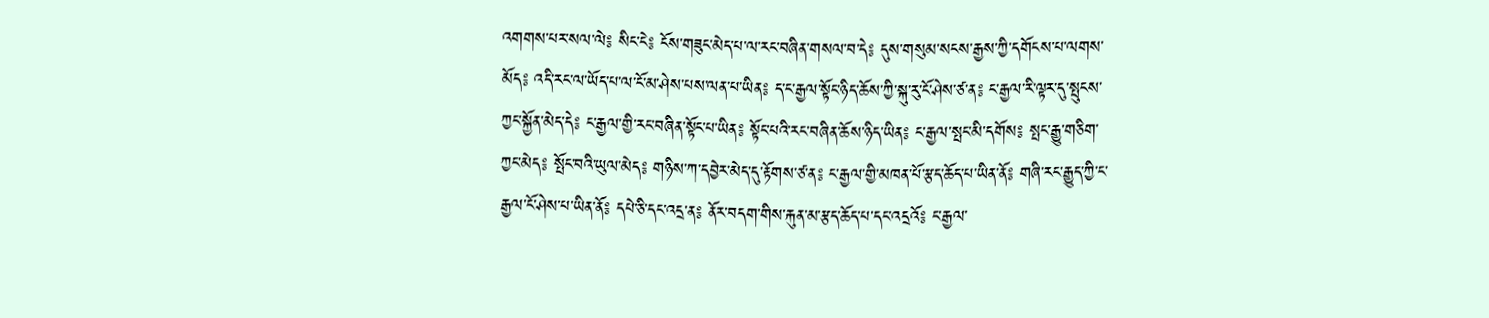འགགས་པར་སལ་ལེ༔ སིང་ངེ༔ ངོས་གཟུང་མེད་པ་ལ་རང་བཞིན་གསལ་བ་དེ༔ དུས་གསུམ་སངས་རྒྱས་ཀྱི་དགོངས་པ་ལགས་མོད༔ འདི་རང་ལ་ཡོད་པ་ལ་ངོ་མ་ཤེས་པས་ལན་པ་ཡིན༔ ད་ང་རྒྱལ་སྟོང་ཉིད་ཆོས་ཀྱི་སྐུ་རུ་ངོ་ཤེས་ཙ་ན༔ ང་རྒྱལ་རི་ལྟར་དུ་སྤུངས་ཀྱང་སྐྱོན་མེད་དེ༔ ང་རྒྱལ་གྱི་རང་བཞིན་སྟོང་པ་ཡིན༔ སྟོང་པའི་རང་བཞིན་ཆོས་ཉིད་ཡིན༔ ང་རྒྱལ་སྤང་མི་དགོས༔ སྤང་རྒྱུ་གཅིག་ཀྱང་མེད༔ སྤོང་བའི་ཡུལ་མེད༔ གཉིས་ཀ་དབྱེར་མེད་དུ་རྟོགས་ཙ་ན༔ ང་རྒྱལ་གྱི་མཁན་པོ་རྩད་ཆོད་པ་ཡིན་ནོ༔ གཞི་རང་རྒྱུད་ཀྱི་ང་རྒྱལ་ངོ་ཤེས་པ་ཡིན་ནོ༔ དཔེ་ཅི་དང་འདྲ་ན༔ ནོར་བདག་གིས་རྐུན་མ་རྩད་ཆོད་པ་དང་འདྲའོ༔ ང་རྒྱལ་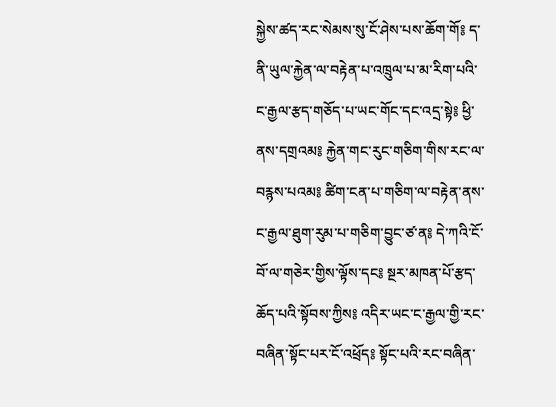སྐྱེས་ཚད་རང་སེམས་སུ་ངོ་ཤེས་པས་ཆོག་གོ༔ ད་ནི་ཡུལ་རྐྱེན་ལ་བརྟེན་པ་འཁྲུལ་པ་མ་རིག་པའི་ང་རྒྱལ་རྩད་གཅོད་པ་ཡང་གོང་དང་འདྲ་སྟེ༔ ཕྱི་ནས་དགྲའམ༔ རྐྱེན་གང་རུང་གཅིག་གིས་རང་ལ་བརྙས་པའམ༔ ཚིག་ངན་པ་གཅིག་ལ་བརྟེན་ནས་ང་རྒྱལ་ཐུག་རུམ་པ་གཅིག་བྱུང་ཙ་ན༔ དེ་ཀའི་ངོ་བོ་ལ་གཅེར་གྱིས་ལྟོས་དང༔ སྔར་མཁན་པོ་རྩད་ཆོད་པའི་སྟོབས་ཀྱིས༔ འདིར་ཡང་ང་རྒྱལ་གྱི་རང་བཞིན་སྟོང་པར་ངོ་འཕྲོད༔ སྟོང་པའི་རང་བཞིན་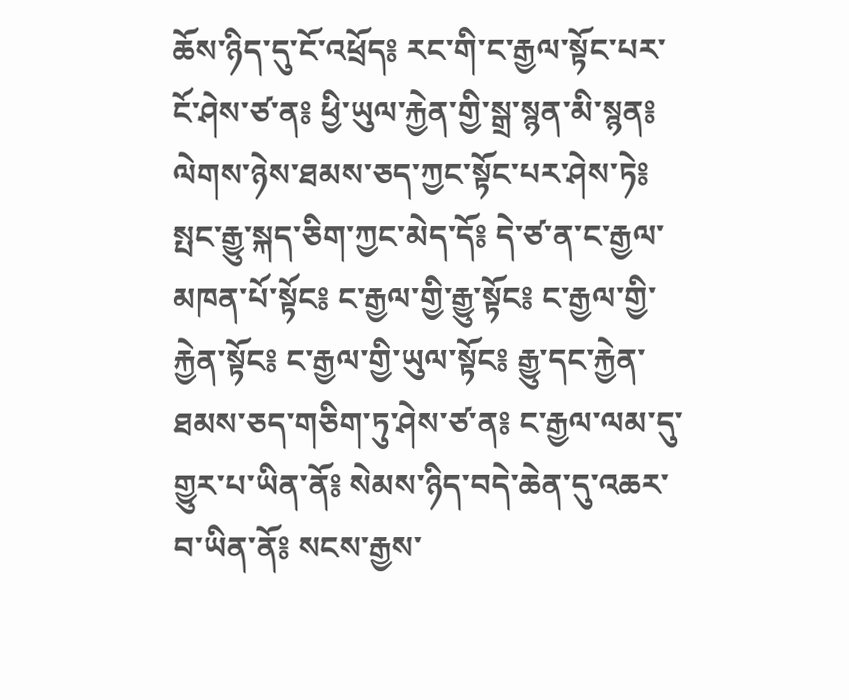ཆོས་ཉིད་དུ་ངོ་འཕྲོད༔ རང་གི་ང་རྒྱལ་སྟོང་པར་ངོ་ཤེས་ཙ་ན༔ ཕྱི་ཡུལ་རྐྱེན་གྱི་སྒྲ་སྙན་མི་སྙན༔ ལེགས་ཉེས་ཐམས་ཅད་ཀྱང་སྟོང་པར་ཤེས་ཏེ༔ སྤང་རྒྱུ་སྐད་ཅིག་ཀྱང་མེད་དོ༔ དེ་ཙ་ན་ང་རྒྱལ་མཁན་པོ་སྟོང༔ ང་རྒྱལ་གྱི་རྒྱུ་སྟོང༔ ང་རྒྱལ་གྱི་རྐྱེན་སྟོང༔ ང་རྒྱལ་གྱི་ཡུལ་སྟོང༔ རྒྱུ་དང་རྐྱེན་ཐམས་ཅད་གཅིག་ཏུ་ཤེས་ཙ་ན༔ ང་རྒྱལ་ལམ་དུ་གྱུར་པ་ཡིན་ནོ༔ སེམས་ཉིད་བདེ་ཆེན་དུ་འཆར་བ་ཡིན་ནོ༔ སངས་རྒྱས་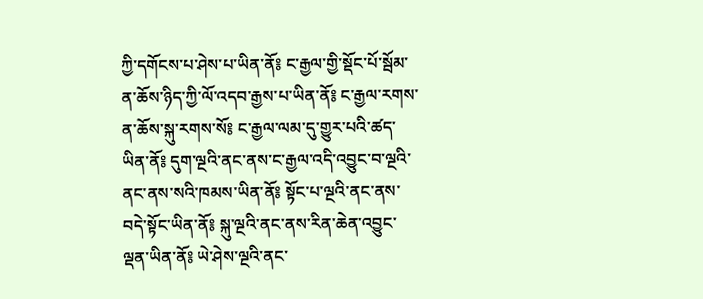ཀྱི་དགོངས་པ་ཤེས་པ་ཡིན་ནོ༔ ང་རྒྱལ་གྱི་སྡོང་པོ་སྦོམ་ན་ཆོས་ཉིད་ཀྱི་ལོ་འདབ་རྒྱས་པ་ཡིན་ནོ༔ ང་རྒྱལ་རགས་ན་ཆོས་སྐུ་རགས་སོ༔ ང་རྒྱལ་ལམ་དུ་གྱུར་པའི་ཚད་ཡིན་ནོ༔ དུག་ལྔའི་ནང་ནས་ང་རྒྱལ་འདི་འབྱུང་བ་ལྔའི་ནང་ནས་སའི་ཁམས་ཡིན་ནོ༔ སྟོང་པ་ལྔའི་ནང་ནས་བདེ་སྟོང་ཡིན་ནོ༔ སྐུ་ལྔའི་ནང་ནས་རིན་ཆེན་འབྱུང་ལྡན་ཡིན་ནོ༔ ཡེ་ཤེས་ལྔའི་ནང་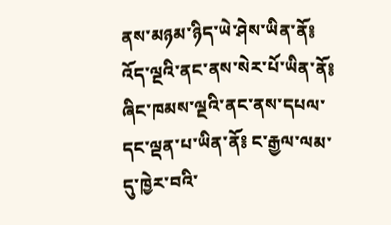ནས་མཉམ་ཉིད་ཡེ་ཤེས་ཡིན་ནོ༔ འོད་ལྔའི་ནང་ནས་སེར་པོ་ཡིན་ནོ༔ ཞིང་ཁམས་ལྔའི་ནང་ནས་དཔལ་དང་ལྡན་པ་ཡིན་ནོ༔ ང་རྒྱལ་ལམ་དུ་ཁྱེར་བའི་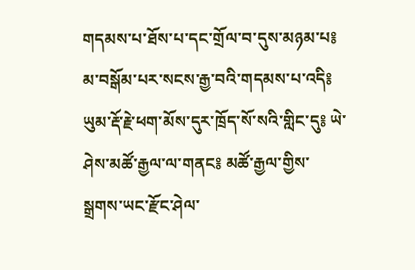གདམས་པ་ཐོས་པ་དང་གྲོལ་བ་དུས་མཉམ་པ༔ མ་བསྒོམ་པར་སངས་རྒྱ་བའི་གདམས་པ་འདི༔ ཡུམ་རྡོ་རྗེ་ཕག་མོས་དུར་ཁྲོད་སོ་སའི་གླིང་དུ༔ ཡེ་ཤེས་མཚོ་རྒྱལ་ལ་གནང༔ མཚོ་རྒྱལ་གྱིས་སྒྲགས་ཡང་རྫོང་ཤེལ་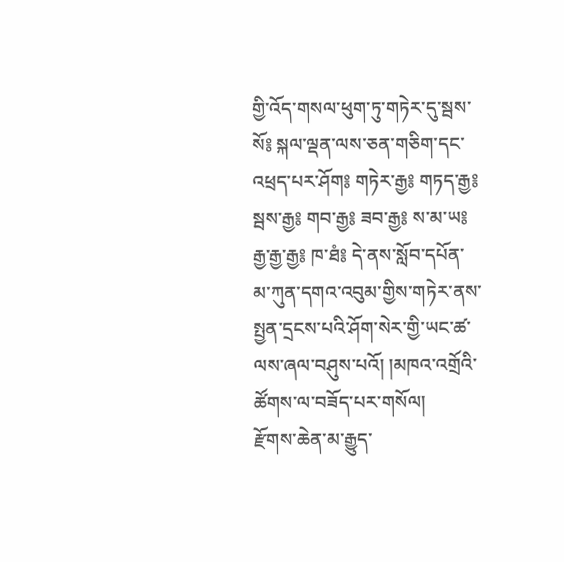གྱི་འོད་གསལ་ཕུག་ཏུ་གཏེར་དུ་སྦས་སོ༔ སྐལ་ལྡན་ལས་ཅན་གཅིག་དང་འཕྲད་པར་ཤོག༔ གཏེར་རྒྱ༔ གཏད་རྒྱ༔ སྦས་རྒྱ༔ གབ་རྒྱ༔ ཟབ་རྒྱ༔ ས་མ་ཡ༔ རྒྱ་རྒྱ་རྒྱ༔ ཁ་ཐཾ༔ དེ་ནས་སློབ་དཔོན་མ་ཀུན་དགའ་འབུམ་གྱིས་གཏེར་ནས་སྤྱན་དྲངས་པའི་ཤོག་སེར་གྱི་ཡང་ཚ་ལས་ཞལ་བཤུས་པའོ། །མཁའ་འགྲོའི་ཚོགས་ལ་བཟོད་པར་གསོལ།
རྫོགས་ཆེན་མ་རྒྱུད་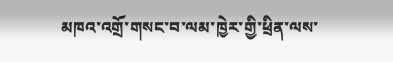མཁའ་འགྲོ་གསང་བ་ལམ་ཁྱེར་གྱི་ཕྲིན་ལས་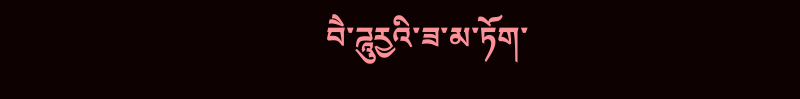བཻ་ཌཱུརྱའི་ཟ་མ་ཏོག་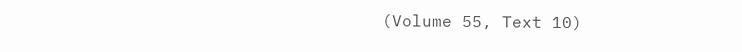(Volume 55, Text 10)